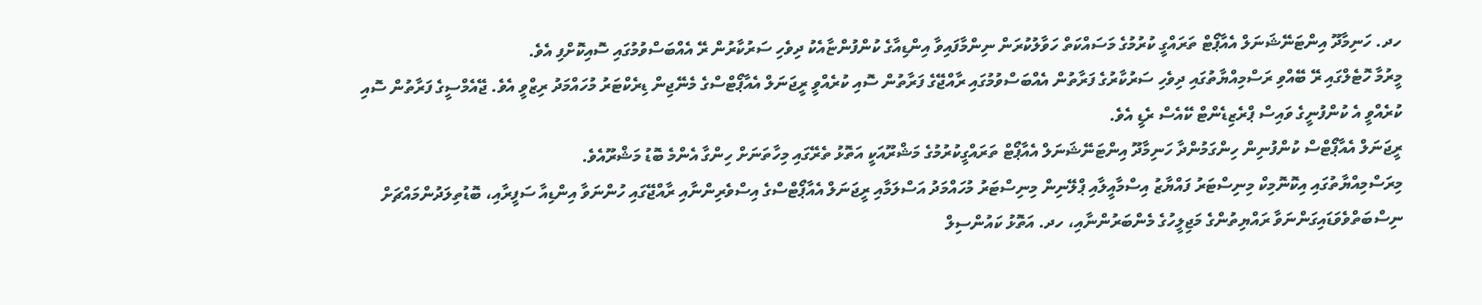ހދ. ހަނިމާދޫ އިންޓަނޭޝަނަލް އެއާޕޯޓް ތަރައްގީ ކުރުމުގެ މަސައްކަތް ހަވާލުކުރަން ނިންމާފައިވާ އިންޑިއާގެ ކުންފުންޏާއެކު ދިވެހި ސަރުކާރުން ރޭ އެއްބަސްވުމުގައި ސޮއިކޮށްފި އެވެ.
މީރުމާ ހޮޓެލްގައި ރޭ ބޭއްވި ރަސްމިއްޔާތުގައި ދިވެހި ސަރުކާރުގެ ފަރާތުން އެއްބަސްވުމުގައި ރާއްޖޭގެ ފަރާތުން ސޮއި ކުރެއްވީ ރީޖަނަލް އެއާޕޯޓްސްގެ މެނޭޖިން ޑިރެކްޓަރު މުހައްމަދު ރިޒްވީ އެވެ. ޖޭއެމްސީގެ ފަރާތުން ސޮއި ކުރެއްވީ އެ ކުންފުނީގެ ވައިސް ޕްރެޒިޑެންޓް ކޭއެސް ރެޑީ އެވެ.
ރީޖަނަލް އެއާޕޯޓްސް ކުންފުނިން ހިންގަމުންދާ ހަނިމާދޫ އިންޓަނޭޝަނަލް އެއާޕޯޓް ތަރައްގީކުރުމުގެ މަޝްރޫއަކީ އަތޮޅު ތެރޭގައި މިހާތަނަށް ހިންގާ އެންމެ ބޮޑު މަޝްރޫއެވެ.
މިރަސްމިއްޔާތުގައި އިކޮނޮމިކް މިނިސްޓަރު ފައްޔާޒު އިސްމާއީލާއި ޕްލޭނިން މިނިސްޓަރު މުހައްމަދު އަސްލަމާއި ރީޖަނަލް އެއާޕޯޓްސްގެ އިސްވެރިންނާއި ރާއްޖޭގައި ހުންނަވާ އިންޑިއާ ސަފީރާއި، ބޮޑުތިލަދުންމައްޗަށް ނިސްބަތްވެވަޑައިގަންނަވާ ރައްޔިތުންގެ މަޖިލީހުގެ މެންބަރުންނާއި، ހދ. އަތޮޅު ކައުންސިލް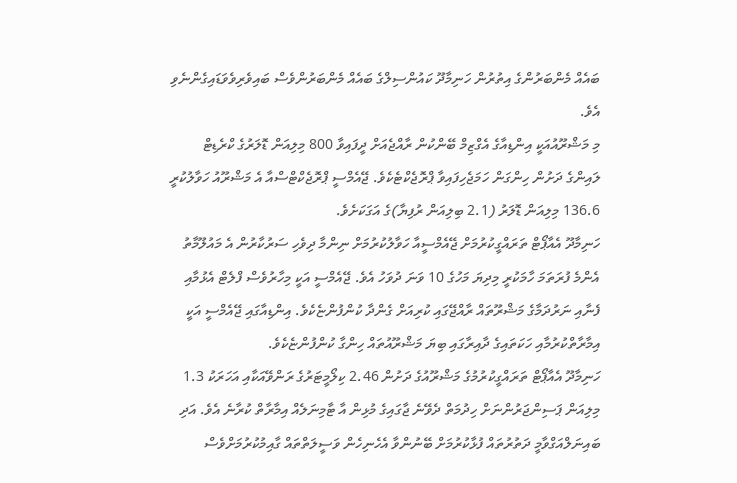ބައެއް މެންބަރުންގެ އިތުރުން ހަނިމާދޫ ކައުންސިލްގެ ބައެއް މެންބަރުންވެސް ބައިވެރިވެވަޑައިގެންނެވި އެވެ.
މި މަޝްރޫއުއަކީ އިންޑިއާގެ އެގްޒިމް ބޭންކުން ރާއްޖެއަށް ދީފައިވާ 800 މިލިއަން ޑޮލަރުގެ ކްރެޑިޓް ލައިންގެ ދަށުން ހިންގަން ހަމަޖެހިފައިވާ ޕްރޮޖެކްޓެކެވެ. ޖޭއެމްސީ ޕްރޮޖެކްޓްސްއާ އެ މަޝްރޫއު ހަވާލުކުރީ 136.6 މިލިއަން ޑޮލަރު (2.1 ބިލިއަން ރުފިޔާ)ގެ އަގަކަށެވެ.
ހަނިމާދޫ އެއާޕޯޓް ތަރައްގީކުރުމަށް ޖޭއެމްސީއާ ހަވާލުކުރުމަށް ނިންމާ ދިވެހި ސަރުކާރުން އެ މައުލޫމާތު އެންމެ ފުރަތަމަ ހާމަކުރީ މިދިޔަ މަހުގެ 10 ވަނަ ދުވަހު އެވެ. ޖޭއެމްސީ އަކީ މިހާރުވެސް ފްލެޓް އެޅުމާއި ފެނާއި ނަރުދަމާގެ މަޝްރޫތައް ރާއްޖޭގައި ކުރިއަށް ގެންދާ ކުންފުންޏެކެވެ. އިންޑިއާގައި ޖޭއެމްސީ އަކީ އިމާރާތްކުރުމާއި ހަކަތައިގެ ދާއިރާގައި ބިޔަ މަޝްރޫއުތައް ހިންގާ ކުންފުންޏެކެވެ.
ހަނިމާދޫ އެއާޕޯޓް ތަރައްގީކުރުމުގެ މަޝްރޫއުގެ ދަށުން 2.46 ކިލޯމީޓަރުގެ ރަންވޭއަކާއި އަހަރަކު 1.3 މިލިއަން ޕަސިންޖަރުންނަށް ހިދުމަތް ދެވޭނެ ޖާގައިގެ މުޅިން އާ ޓާމިނަލެއް އިމާރާތް ކުރާނެ އެވެ. އަދި ބައިނަލްއަގްވާމީ ދަތުރުތައް ފުޅާކުރުމަށް ބޭނުންވާ އެހެނިހެން ވަސީލަތްތައް ގާއިމުކުރުމަށްވެސް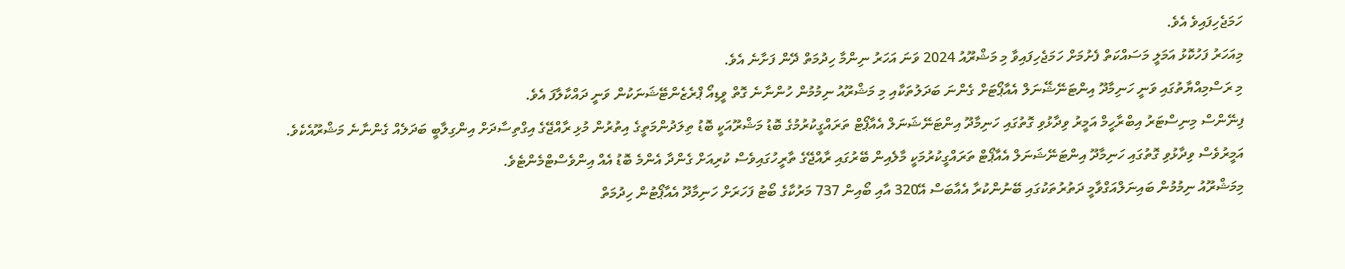ހަމަޖެހިފައިވެ އެވެ.
މިއަހަރު ފަހުކޮޅު އަމަލީ މަސައްކަތް ފެށުމަށް ހަމަޖެހިފައިވާ މި މަޝްރޫއު 2024 ވަނަ އަހަރު ނިންމާ ހިދުމަތް ދޭން ފަށާނެ އެވެ.
މި ރަސްމިއްޔާތުގައި ވަނީ ހަނިމާދޫ އިންޓަނޭޝޭނަލް އެއާޕޯޓަށް ގެންނަ ބަދަލުތަކާއި މި މަޝްރޫއު ނިމުމުން ހުންނާނެ ގޮތް ވީޑިއޯ ޕްރެޒެންޓޭޝަނަކުން ވަނީ ދައްކާލާފަ އެވެ.
ފިނޭންސް މިނިސްޓަރު އިބްރާހީމް އަމީރު ވިދާޅުވި ގޮތުގައި ހަނިމާދޫ އިންޓަނޭޝަނަލް އެއާޕޯޓް ތަރައްގީކުރުމުގެ ބޮޑު މަޝްރޫއަކީ ބޮޑު ތިލަދުންމަތީގެ އިތުރުން މުޅި ރާއްޖޭގެ އިގްތިސާދަށް އިންގިލާބީ ބަދަލެއް ގެންނާނެ މަޝްރޫއެކެވެ. އަމީރުވެސް ވިދާޅުވި ގޮތުގައި ހަނިމާދޫ އިންޓަނޭޝަނަލް އެއާޕޯޓް ތަރައްގީކުރުމަކީ މާލެއިން ބޭރުގައި ރާއްޖޭގެ ތާރީހުގައިވެސް ކުރިއަށް ގެންދާ އެންމެ ބޮޑު އެއް އިންވެސްޓްމެންޓެވެ.
މިމަޝްރޫއު ނިމުމުން ބައިނަލްއަގްވާމީ ދަތުރުތަކުގައި ބޭނުންކުރާ އެއާބަސް އޭ320 އާއި ބޯއިން 737 މަރުކާގެ ބޯޓު ފަހަރަށް ހަނިމާދޫ އެއާޕޯޓުން ހިދުމަތް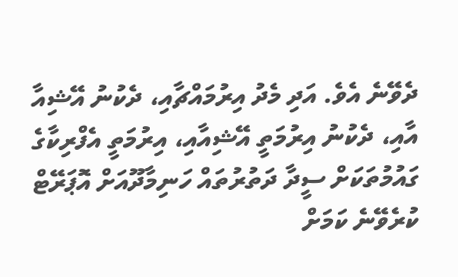ދެވޭނެ އެވެ. އަދި މެދު އިރުމައްޗާއި، ދެކުނު އޭޝިއާ އާއި، ދެކުނު އިރުމަތީ އޭޝިއާއި، އިރުމަތީ އެފްރިކާގެ ގައުމުތަކަށް ސީދާ ދަތުރުތައް ހަނިމާދޫއަށް އޮޕަރޭޓް ކުރެވޭނެ ކަމަށް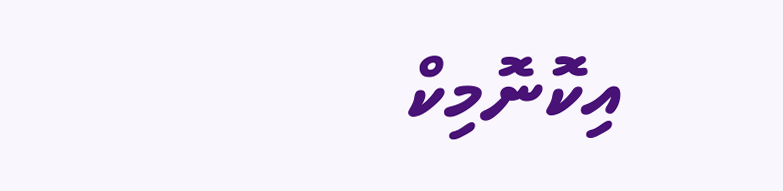އިކޮނޮމިކް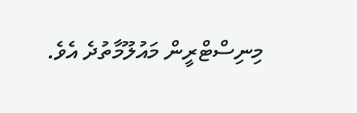މިނިސްޓްރީން މައުލޫމާތުދެ އެވެ.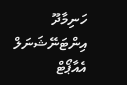ހަނިމާދޫ އިންޓަނޭޝަނަލް އެއާޕޯޓް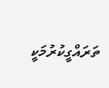ތަރައްގީކުރުމަކީ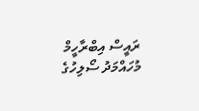ރައީސް އިބްރާހީމް މުހައްމަދު ސޯލިހުގެ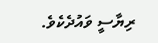ރިޔާސީ ވައުދެކެވެ.